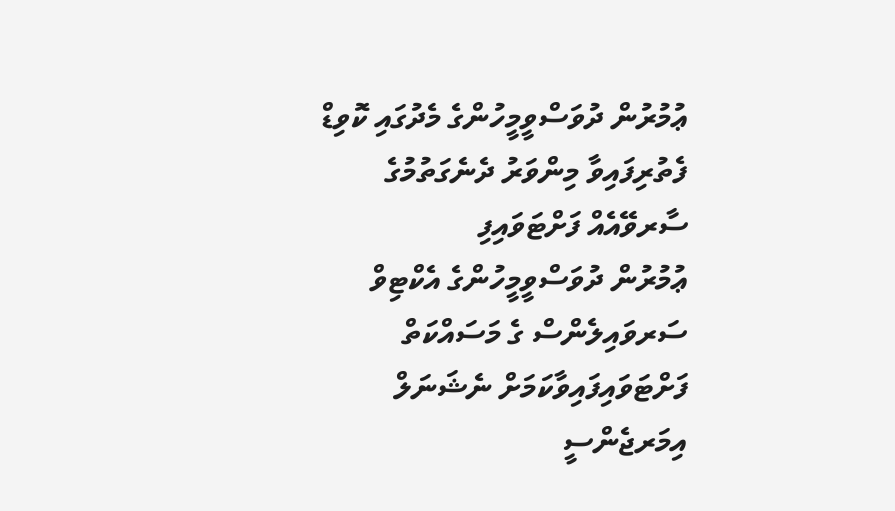ޢުމުރުން ދުވަސްވީމީހުންގެ މެދުގައި ކޮވިޑް ފެތުރިފައިވާ މިންވަރު ދެނެގަތުމުގެ ސާރވޭއެއް ފަށްޓަވައިފި
ޢުމުރުން ދުވަސްވީމީހުންގެ އެކްޓިވް ސަރވައިލެންސް ގެ މަސައްކަތް ފަށްޓަވައިފައިވާކަމަށް ނެޝަނަލް އިމަރޖެންސީ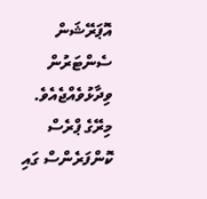އޮޕަރޭޝަން ސެންޓަރުން ވިދާޅުވެއްޖެއެވެ.
މިރޭގެ ޕްރެސް ކޮންފަރެންސް ގައި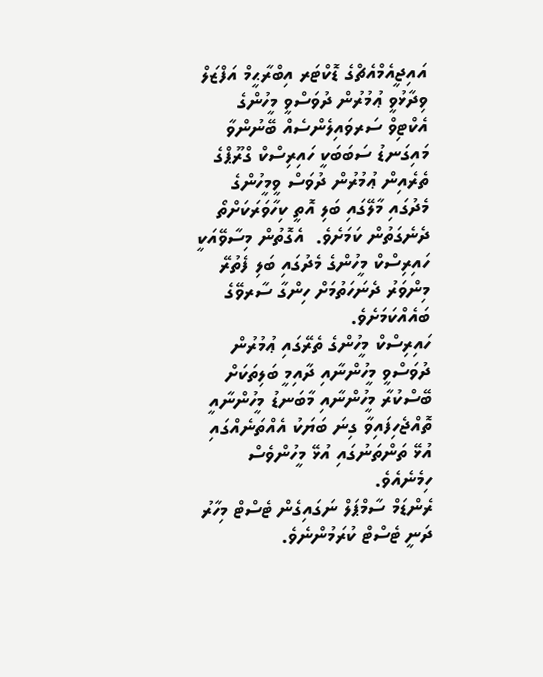އައިޖީއެމްއެޗްގެ ޑޮކްޓަރ އިބްރާޙީމް އަފްޒަލް ވިދާޅުވީ ޢުމުރުން ދުވަސްވީ މީހުންގެ  އެކްޓިވް ސަރވައިލެންސެއް ބޭނުންވާ މައިގަނޑު ސަބަބަކީ ހައިރިސްކް ގްރޫޕްގެ ތެރެއިން ޢުމުރުން ދުވަސް ވީމީހުންގެ މެދުގައި މާލޭގައި ބަލި އޮތީ ކިހާވަރަކަށްތޯ ދެނެގަތުން ކަމަށެވެ.  އެގޮތުން މިސާވޭއަކީ ހައިރިސްކް މީހުންގެ މެދުގައި ބަލި ފެތުރޭ މިންވަރު ދެނަހަތުމަށް ހިންގާ ސާރވޭގެ ބައެއްކަމަށެވެ.
ހައިރިސްކް މީހުންގެ ތެރޭގައި ޢުމުރުން ދުވަސްވީ މީހުންނާއި ދާއިމީ ބަލިތަކަށް ބޭސްކުރާ މީހުންނާއި މާބަނޑު މީހުންނާއީ ތޮއްޖެހިފައިވާ ގިނަ ބަޔަކު އެއްތަނެއްގައި އުޅޭ ތަންތަނުގައި އުޅޭ މީހުންވެސް ހިމެނެއެވެ.
ރެންޑަމް ސާމްޕަލް ނަގައިގެން ޓެސްޓް މިހާރު ދަނީ ޓެސްޓް ކުރަމުންނެވެ.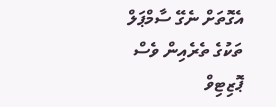އެގޮތަށް ނެގޭ ސާމްޕަލް ތަކުގެ ތެރެއިން ވެސް ޕޮޒިޓިވް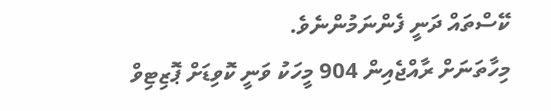ކޭސްތައް ދަނީ ފެންނަމުންނެވެ.
މިހާތަނަށް ރާއްޖެއިން 904 މީހަކު ވަނީ ކޮވިޑަށް ޕޮޒިޓިވް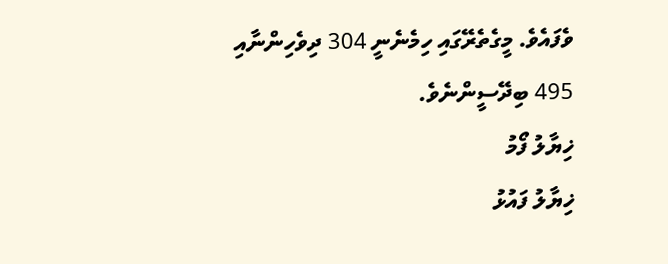ވެފައެވެ. މީގެތެރޭގައި ހިމެނެނީ 304 ދިވެހިންނާއި 495 ބިދޭސީންނެވެ.
ޚިޔާލު ފޯމު
ޚިޔާލު ފައުޅު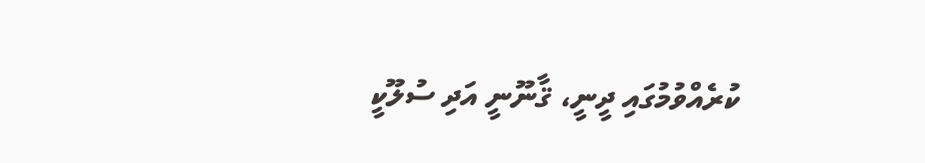ކުރެއްވުމުގައި ދީނީ، ޤާނޫނީ އަދި ސުލޫކީ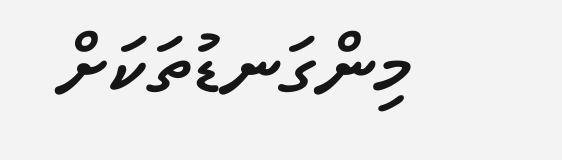މިންގަނޑުތަކަށް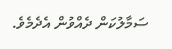ސަމާލުކަން ދެއްވުން އެދެމެވެ.